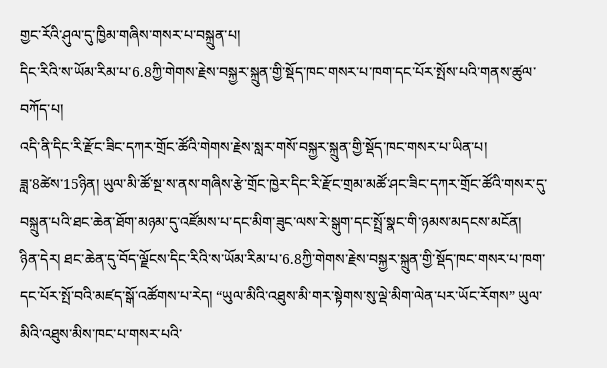གྱང་རོའི་ཤུལ་དུ་ཁྱིམ་གཞིས་གསར་པ་བསྐྲུན་པ།
དིང་རིའི་ས་ཡོམ་རིམ་པ་6.8ཀྱི་གེགས་རྗེས་བསྐྱར་སྐྲུན་གྱི་སྡོད་ཁང་གསར་པ་ཁག་དང་པོར་སྤོས་པའི་གནས་ཚུལ་བཀོད་པ།
འདི་ནི་དིང་རི་རྫོང་ཟིང་དཀར་གྲོང་ཚོའི་གེགས་རྗེས་སླར་གསོ་བསྐྱར་སྐྲུན་གྱི་སྡོད་ཁང་གསར་པ་ཡིན་པ།
ཟླ་8ཚེས་15ཉིན། ཡུལ་མི་ཚོ་སྔ་ས་ནས་གཞིས་རྩེ་གྲོང་ཁྱེར་དིང་རི་རྫོང་གྲམ་མཚོ་ཤང་ཟིང་དཀར་གྲོང་ཚོའི་གསར་དུ་བསྐྲུན་པའི་ཐང་ཆེན་ཐོག་མཉམ་དུ་འཛོམས་པ་དང་མིག་ཟུང་ལས་རེ་སྒུག་དང་སྤྲོ་སྣང་གི་ཉམས་མདངས་མངོན།
ཉིན་དེར། ཐང་ཆེན་དུ་བོད་ལྗོངས་དིང་རིའི་ས་ཡོམ་རིམ་པ་6.8ཀྱི་གེགས་རྗེས་བསྐྱར་སྐྲུན་གྱི་སྡོད་ཁང་གསར་པ་ཁག་དང་པོར་སྤོ་བའི་མཛད་སྒོ་འཚོགས་པ་རེད། “ཡུལ་མིའི་འཐུས་མི་གར་སྟེགས་སུ་ལྡེ་མིག་ལེན་པར་ཡོང་རོགས” ཡུལ་མིའི་འཐུས་མིས་ཁང་པ་གསར་པའི་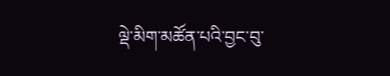ལྡེ་མིག་མཚོན་པའི་བྱང་བུ་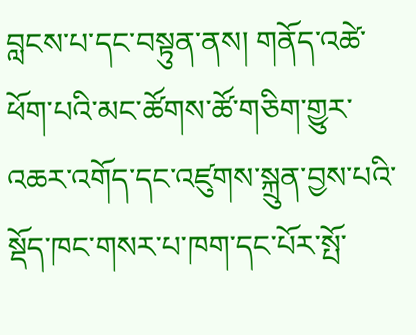བླངས་པ་དང་བསྟུན་ནས། གནོད་འཚེ་ཕོག་པའི་མང་ཚོགས་ཚོ་གཅིག་གྱུར་འཆར་འགོད་དང་འཛུགས་སྐྲུན་བྱས་པའི་སྡོད་ཁང་གསར་པ་ཁག་དང་པོར་སྤོ་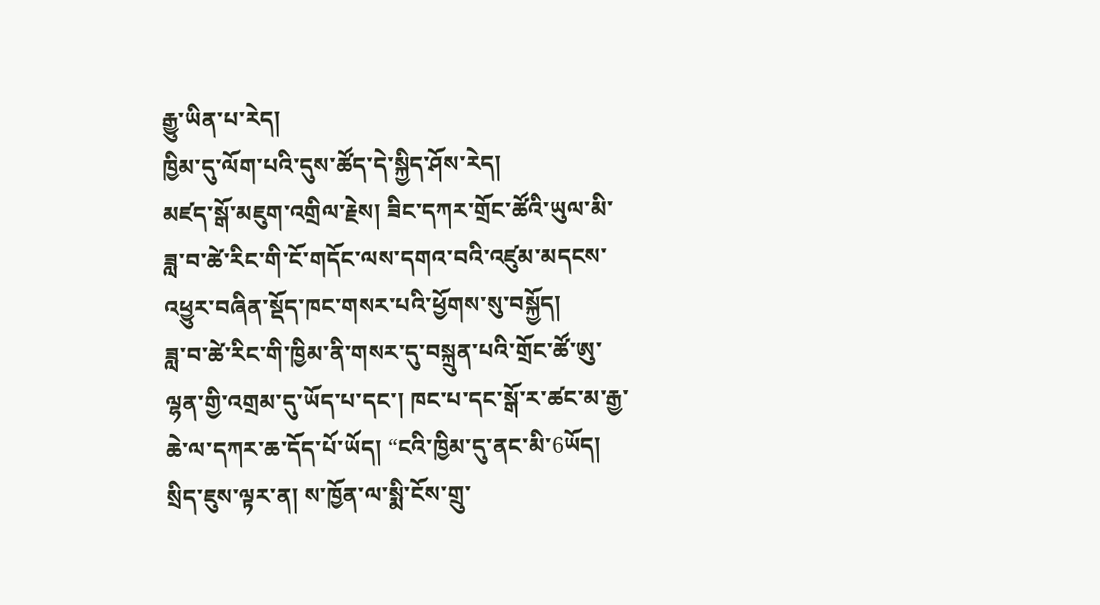རྒྱུ་ཡིན་པ་རེད།
ཁྱིམ་དུ་ལོག་པའི་དུས་ཚོད་དེ་སྐྱིད་ཤོས་རེད།
མཛད་སྒོ་མཇུག་འགྲིལ་རྗེས། ཟིང་དཀར་གྲོང་ཚོའི་ཡུལ་མི་ཟླ་བ་ཚེ་རིང་གི་ངོ་གདོང་ལས་དགའ་བའི་འཛུམ་མདངས་འཕྱུར་བཞིན་སྡོད་ཁང་གསར་པའི་ཕྱོགས་སུ་བསྐྱོད།
ཟླ་བ་ཚེ་རིང་གི་ཁྱིམ་ནི་གསར་དུ་བསྐྲུན་པའི་གྲོང་ཚོ་ཨུ་ལྷན་གྱི་འགྲམ་དུ་ཡོད་པ་དང་། ཁང་པ་དང་སྒོ་ར་ཚང་མ་རྒྱ་ཆེ་ལ་དཀར་ཆ་དོད་པོ་ཡོད། “ངའི་ཁྱིམ་དུ་ནང་མི་6ཡོད། སྲིད་ཇུས་ལྟར་ན། ས་ཁྱོན་ལ་སྨི་ངོས་གྲུ་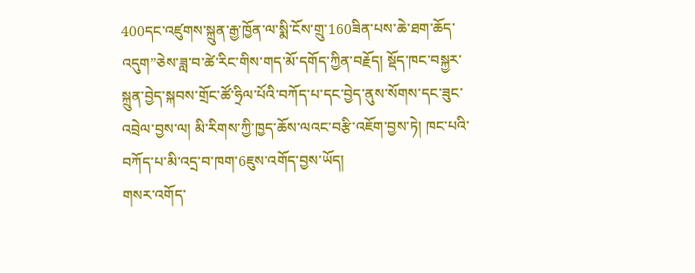400དང་འཛུགས་སྐྲུན་རྒྱ་ཁྱོན་ལ་སྨི་ངོས་གྲུ་160ཟིན་པས་ཆེ་ཐག་ཆོད་འདུག”ཅེས་ཟླ་བ་ཚེ་རིང་གིས་གད་མོ་དགོད་ཀྱིན་བརྗོད། སྡོད་ཁང་བསྐྱར་སྐྲུན་བྱེད་སྐབས་གྲོང་ཚོ་ཧྲིལ་པོའི་བཀོད་པ་དང་བྱེད་ནུས་སོགས་དང་ཟུང་འབྲེལ་བྱས་ལ། མི་རིགས་ཀྱི་ཁྱད་ཆོས་ལའང་བརྩི་འཇོག་བྱས་ཏེ། ཁང་པའི་བཀོད་པ་མི་འདྲ་བ་ཁག་6ཇུས་འགོད་བྱས་ཡོད།
གསར་འགོད་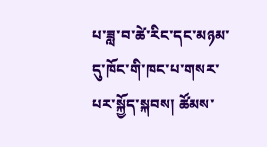པ་ཟླ་བ་ཚེ་རིང་དང་མཉམ་དུ་ཁོང་གི་ཁང་པ་གསར་པར་སྐྱོད་སྐབས། ཚོམས་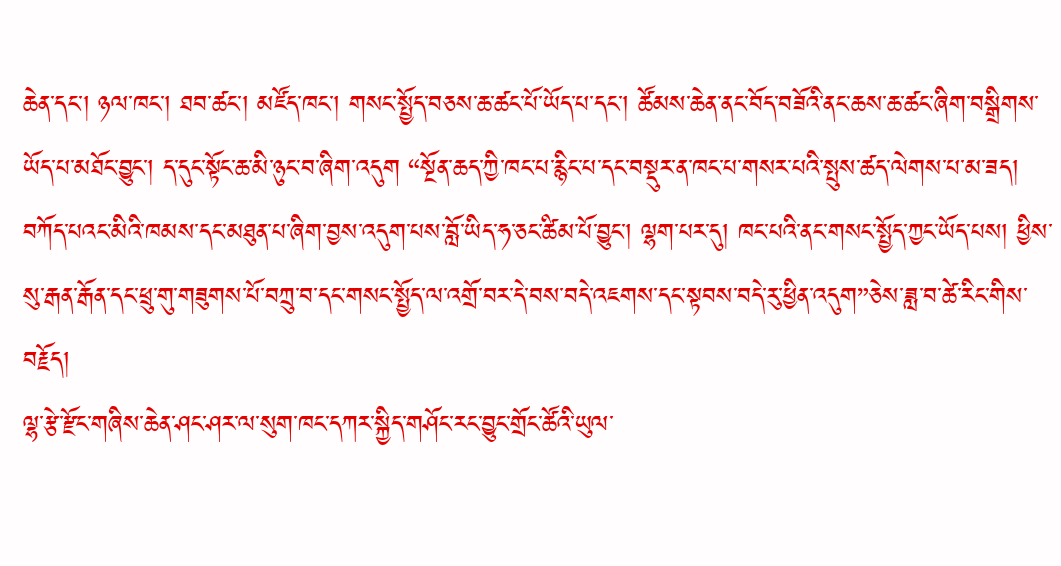ཆེན་དང་། ཉལ་ཁང་། ཐབ་ཚང་། མཛོད་ཁང་། གསང་སྤྱོད་བཅས་ཆ་ཚང་པོ་ཡོད་པ་དང་། ཚོམས་ཆེན་ནང་བོད་བཟོའི་ནང་ཆས་ཆ་ཚང་ཞིག་བསྒྲིགས་ཡོད་པ་མཐོང་བྱུང་། ད་དུང་སྟོང་ཆ་མི་ཉུང་བ་ཞིག་འདུག “སྔོན་ཆད་ཀྱི་ཁང་པ་རྙིང་པ་དང་བསྡུར་ན་ཁང་པ་གསར་པའི་སྤུས་ཚད་ལེགས་པ་མ་ཟད། བཀོད་པའང་མིའི་ཁམས་དང་མཐུན་པ་ཞིག་བྱས་འདུག་པས་བློ་ཡིད་ཧ་ཅང་ཚིམ་པོ་བྱུང་། ལྷག་པར་དུ། ཁང་པའི་ནང་གསང་སྤྱོད་ཀྱང་ཡོད་པས། ཕྱིས་སུ་རྒན་རྒོན་དང་ཕྲུ་གུ་གཟུགས་པོ་བཀྲུ་བ་དང་གསང་སྤྱོད་ལ་འགྲོ་བར་དེ་བས་བདེ་འཇགས་དང་སྟབས་བདེ་རུ་ཕྱིན་འདུག”ཅེས་ཟླ་བ་ཚེ་རིང་གིས་བརྗོད།
ལྷ་རྩེ་རྫོང་གཞིས་ཆེན་ཤང་ཤར་ལ་སུག་ཁང་དཀར་སྐྱིད་གཤོང་རང་བྱུང་གྲོང་ཚོའི་ཡུལ་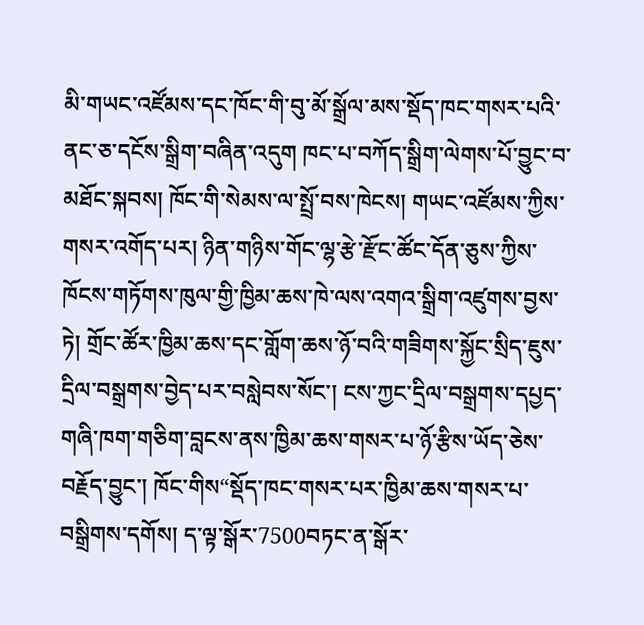མི་གཡང་འཛོམས་དང་ཁོང་གི་བུ་མོ་སྒྲོལ་མས་སྡོད་ཁང་གསར་པའི་ནང་ཅ་དངོས་སྒྲིག་བཞིན་འདུག ཁང་པ་བཀོད་སྒྲིག་ལེགས་པོ་བྱུང་བ་མཐོང་སྐབས། ཁོང་གི་སེམས་ལ་སྤྲོ་བས་ཁེངས། གཡང་འཛོམས་ཀྱིས་གསར་འགོད་པར། ཉིན་གཉིས་གོང་ལྷ་རྩེ་རྫོང་ཚོང་དོན་ཅུས་ཀྱིས་ཁོངས་གཏོགས་ཁུལ་གྱི་ཁྱིམ་ཆས་ཁེ་ལས་འགའ་སྒྲིག་འཛུགས་བྱས་ཏེ། གྲོང་ཚོར་ཁྱིམ་ཆས་དང་གློག་ཆས་ཉོ་བའི་གཟིགས་སྐྱོང་སྲིད་ཇུས་དྲིལ་བསྒྲགས་བྱེད་པར་བསླེབས་སོང་། ངས་ཀྱང་དྲིལ་བསྒྲགས་དཔྱད་གཞི་ཁག་གཅིག་བླངས་ནས་ཁྱིམ་ཆས་གསར་པ་ཉོ་རྩིས་ཡོད་ཅེས་བརྗོད་བྱུང་། ཁོང་གིས“སྡོད་ཁང་གསར་པར་ཁྱིམ་ཆས་གསར་པ་བསྒྲིགས་དགོས། ད་ལྟ་སྒོར་7500བཏང་ན་སྒོར་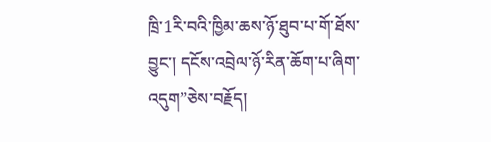ཁྲི་1རི་བའི་ཁྱིམ་ཆས་ཉོ་ཐུབ་པ་གོ་ཐོས་བྱུང་། དངོས་འབྲེལ་ཉོ་རིན་ཆོག་པ་ཞིག་འདུག”ཅེས་བརྗོད།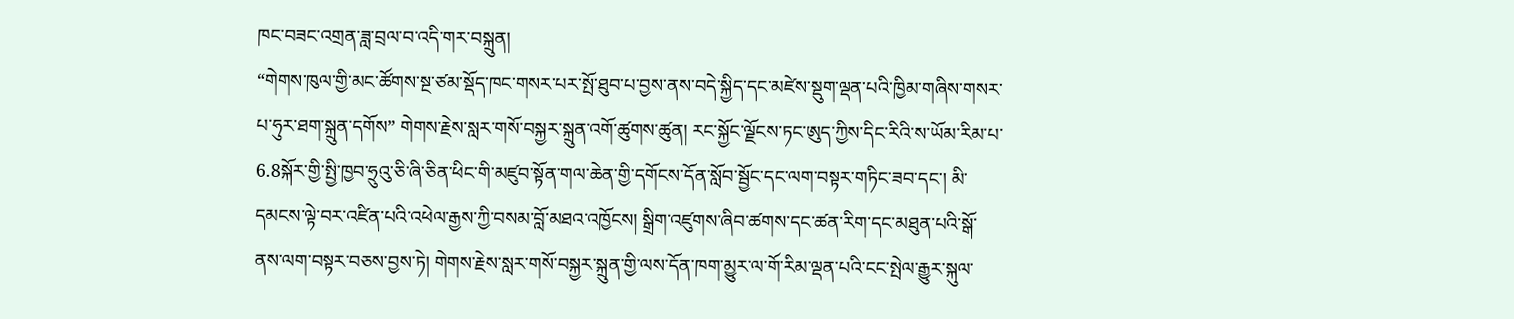ཁང་བཟང་འགྲན་ཟླ་བྲལ་བ་འདི་གར་བསྐྲུན།
“གེགས་ཁུལ་གྱི་མང་ཚོགས་སྔ་ཙམ་སྡོད་ཁང་གསར་པར་སྤོ་ཐུབ་པ་བྱས་ནས་བདེ་སྐྱིད་དང་མཛེས་སྡུག་ལྡན་པའི་ཁྱིམ་གཞིས་གསར་པ་ཧུར་ཐག་སྐྲུན་དགོས” གེགས་རྗེས་སླར་གསོ་བསྐྱར་སྐྲུན་འགོ་ཚུགས་ཚུན། རང་སྐྱོང་ལྗོངས་ཏང་ཨུད་ཀྱིས་དིང་རིའི་ས་ཡོམ་རིམ་པ་6.8སྐོར་གྱི་སྤྱི་ཁྱབ་ཧྲུའུ་ཅི་ཞི་ཅིན་ཕིང་གི་མཛུབ་སྟོན་གལ་ཆེན་གྱི་དགོངས་དོན་སློབ་སྦྱོང་དང་ལག་བསྟར་གཏིང་ཟབ་དང་། མི་དམངས་ལྟེ་བར་འཛིན་པའི་འཕེལ་རྒྱས་ཀྱི་བསམ་བློ་མཐའ་འཁྱོངས། སྒྲིག་འཛུགས་ཞིབ་ཚགས་དང་ཚན་རིག་དང་མཐུན་པའི་སྒོ་ནས་ལག་བསྟར་བཅས་བྱས་ཏེ། གེགས་རྗེས་སླར་གསོ་བསྐྱར་སྐྲུན་གྱི་ལས་དོན་ཁག་མྱུར་ལ་གོ་རིམ་ལྡན་པའི་ངང་སྤེལ་རྒྱུར་སྐུལ་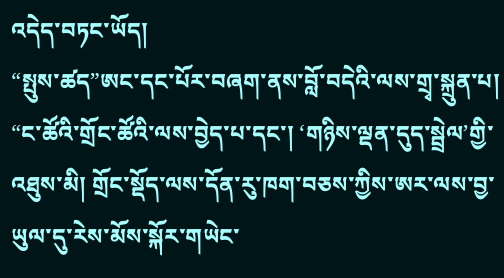འདེད་བཏང་ཡོད།
“སྤུས་ཚད”ཨང་དང་པོར་བཞག་ནས་བློ་བདེའི་ལས་གྲྭ་སྐྲུན་པ།
“ང་ཚོའི་གྲོང་ཚོའི་ལས་བྱེད་པ་དང་། ‘གཉིས་ལྡན་དུད་སྦྲེལ’གྱི་འཐུས་མི། གྲོང་སྡོད་ལས་དོན་རུ་ཁག་བཅས་ཀྱིས་ཨར་ལས་བྱ་ཡུལ་དུ་རེས་མོས་སྐོར་གཡེང་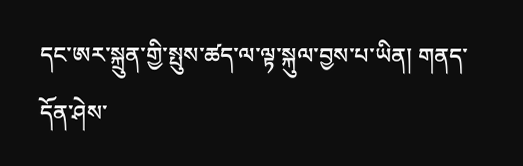དང་ཨར་སྐྲུན་གྱི་སྤུས་ཚད་ལ་ལྟ་སྐུལ་བྱས་པ་ཡིན། གནད་དོན་ཤེས་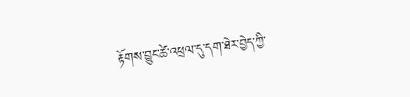རྟོགས་བྱུང་ཚེ་འཕྲལ་དུ་དག་ཐེར་བྱེད་ཀྱི་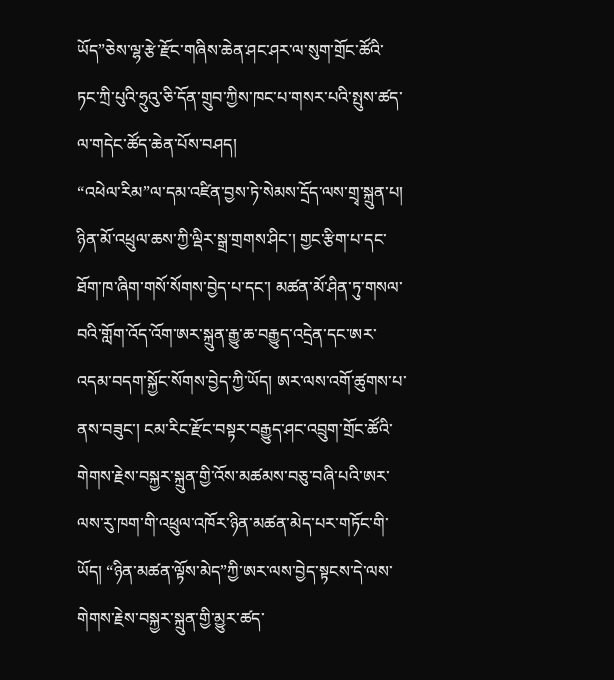ཡོད”ཅེས་ལྷ་རྩེ་རྫོང་གཞིས་ཆེན་ཤང་ཤར་ལ་སུག་གྲོང་ཚོའི་ཏང་ཀྲི་པུའི་ཧྲུའུ་ཅི་དོན་གྲུབ་ཀྱིས་ཁང་པ་གསར་པའི་སྤུས་ཚད་ལ་གདེང་ཚོད་ཆེན་པོས་བཤད།
“འཕེལ་རིམ”ལ་དམ་འཛིན་བྱས་ཏེ་སེམས་དྲོད་ལས་གྲྭ་སྐྲུན་པ།
ཉིན་མོ་འཕྲུལ་ཆས་ཀྱི་ལྡིར་སྒྲ་གྲགས་ཤིང་། གྱང་རྩིག་པ་དང་ཐོག་ཁ་ཞིག་གསོ་སོགས་བྱེད་པ་དང་། མཚན་མོ་ཤིན་ཏུ་གསལ་བའི་གློག་འོད་འོག་ཨར་སྐྲུན་རྒྱུ་ཆ་བརྒྱུད་འདྲེན་དང་ཨར་འདམ་བདག་སྐྱོང་སོགས་བྱེད་ཀྱི་ཡོད། ཨར་ལས་འགོ་ཚུགས་པ་ནས་བཟུང་། ངམ་རིང་རྫོང་བསྟར་བརྒྱུད་ཤང་འབྲུག་གྲོང་ཚོའི་གེགས་རྗེས་བསྐྱར་སྐྲུན་གྱི་འོས་མཚམས་བཅུ་བཞི་པའི་ཨར་ལས་རུ་ཁག་གི་འཕྲུལ་འཁོར་ཉིན་མཚན་མེད་པར་གཏོང་གི་ཡོད། “ཉིན་མཚན་ལྟོས་མེད”ཀྱི་ཨར་ལས་བྱེད་སྟངས་དེ་ལས་གེགས་རྗེས་བསྐྱར་སྐྲུན་གྱི་མྱུར་ཚད་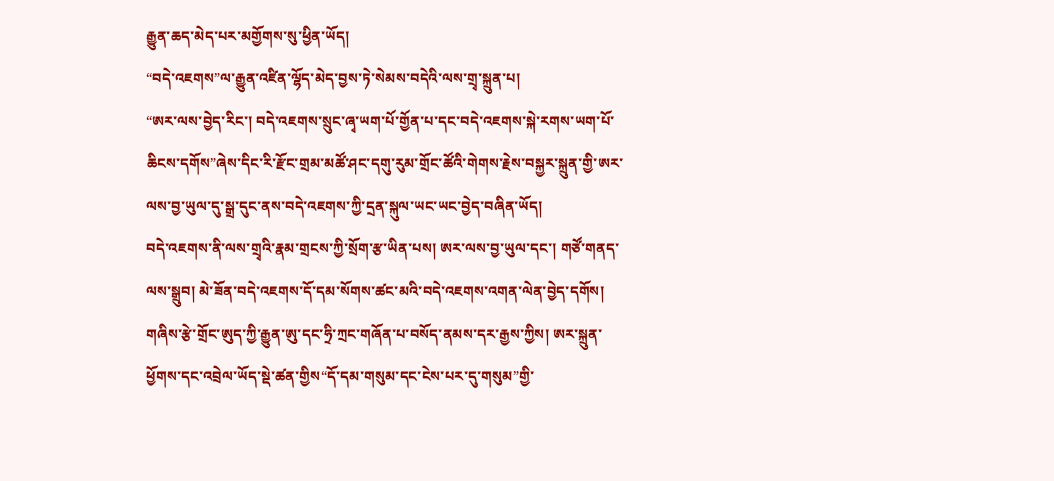རྒྱུན་ཆད་མེད་པར་མགྱོགས་སུ་ཕྱིན་ཡོད།
“བདེ་འཇགས”ལ་རྒྱུན་འཛིན་ལྷོད་མེད་བྱས་ཏེ་སེམས་བདེའི་ལས་གྲྭ་སྐྲུན་པ།
“ཨར་ལས་བྱེད་རིང་། བདེ་འཇགས་སྲུང་ཞྭ་ཡག་པོ་གྱོན་པ་དང་བདེ་འཇགས་སྐེ་རགས་ཡག་པོ་ཆིངས་དགོས”ཞེས་དིང་རི་རྫོང་གྲམ་མཚོ་ཤང་དགུ་རུམ་གྲོང་ཚོའི་གེགས་རྗེས་བསྐྱར་སྐྲུན་གྱི་ཨར་ལས་བྱ་ཡུལ་དུ་སྒྲ་དུང་ནས་བདེ་འཇགས་ཀྱི་དྲན་སྐུལ་ཡང་ཡང་བྱེད་བཞིན་ཡོད།
བདེ་འཇགས་ནི་ལས་གྲྭའི་རྣམ་གྲངས་ཀྱི་སྲོག་རྩ་ཡིན་པས། ཨར་ལས་བྱ་ཡུལ་དང་། གཙོ་གནད་ལས་སྒྲུབ། མེ་ཟོན་བདེ་འཇགས་དོ་དམ་སོགས་ཚང་མའི་བདེ་འཇགས་འགན་ལེན་བྱེད་དགོས། གཞིས་རྩེ་གྲོང་ཨུད་ཀྱི་རྒྱུན་ཨུ་དང་ཧྲི་ཀྲང་གཞོན་པ་བསོད་ནམས་དར་རྒྱས་ཀྱིས། ཨར་སྐྲུན་ཕྱོགས་དང་འབྲེལ་ཡོད་སྡེ་ཚན་གྱིས“དོ་དམ་གསུམ་དང་ངེས་པར་དུ་གསུམ”གྱི་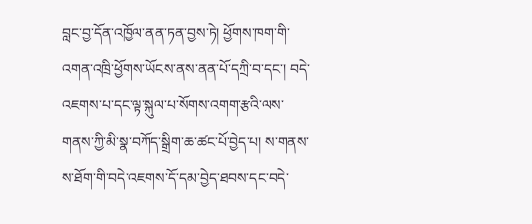བླང་བྱ་དོན་འཁྱོལ་ནན་ཏན་བྱས་ཏེ། ཕྱོགས་ཁག་གི་འགན་འཁྲི་ཕྱོགས་ཡོངས་ནས་ནན་པོ་དཀྲི་བ་དང་། བདེ་འཇགས་པ་དང་ལྟ་སྐུལ་པ་སོགས་འགག་རྩའི་ལས་གནས་ཀྱི་མི་སྣ་བཀོད་སྒྲིག་ཆ་ཚང་པོ་བྱེད་པ། ས་གནས་ས་ཐོག་གི་བདེ་འཇགས་དོ་དམ་བྱེད་ཐབས་དང་བདེ་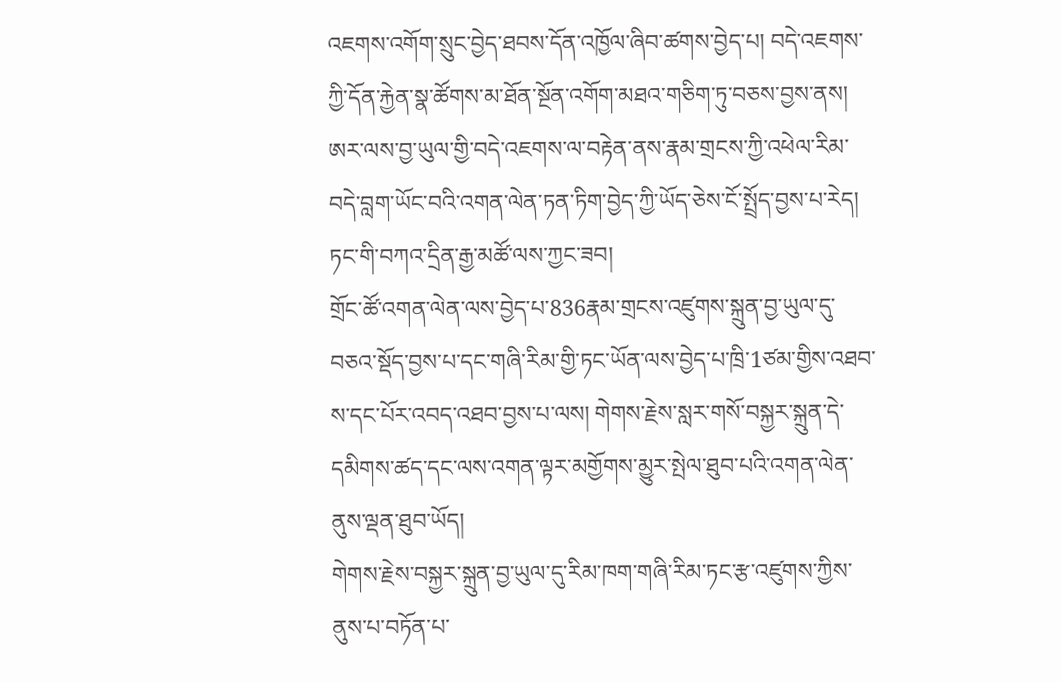འཇགས་འགོག་སྲུང་བྱེད་ཐབས་དོན་འཁྱོལ་ཞིབ་ཚགས་བྱེད་པ། བདེ་འཇགས་ཀྱི་དོན་རྐྱེན་སྣ་ཚོགས་མ་ཐོན་སྔོན་འགོག་མཐའ་གཅིག་ཏུ་བཅས་བྱས་ནས། ཨར་ལས་བྱ་ཡུལ་གྱི་བདེ་འཇགས་ལ་བརྟེན་ནས་རྣམ་གྲངས་ཀྱི་འཕེལ་རིམ་བདེ་བླག་ཡོང་བའི་འགན་ལེན་ཏན་ཏིག་བྱེད་ཀྱི་ཡོད་ཅེས་ངོ་སྤྲོད་བྱས་པ་རེད།
ཏང་གི་བཀའ་དྲིན་རྒྱ་མཚོ་ལས་ཀྱང་ཟབ།
གྲོང་ཚོ་འགན་ལེན་ལས་བྱེད་པ་836རྣམ་གྲངས་འཛུགས་སྐྲུན་བྱ་ཡུལ་དུ་བཅའ་སྡོད་བྱས་པ་དང་གཞི་རིམ་གྱི་ཏང་ཡོན་ལས་བྱེད་པ་ཁྲི་1ཙམ་གྱིས་འཐབ་ས་དང་པོར་འབད་འཐབ་བྱས་པ་ལས། གེགས་རྗེས་སླར་གསོ་བསྐྱར་སྐྲུན་དེ་དམིགས་ཚད་དང་ལས་འགན་ལྟར་མགྱོགས་མྱུར་སྤེལ་ཐུབ་པའི་འགན་ལེན་ནུས་ལྡན་ཐུབ་ཡོད།
གེགས་རྗེས་བསྐྱར་སྐྲུན་བྱ་ཡུལ་དུ་རིམ་ཁག་གཞི་རིམ་ཏང་རྩ་འཛུགས་ཀྱིས་ནུས་པ་བཏོན་པ་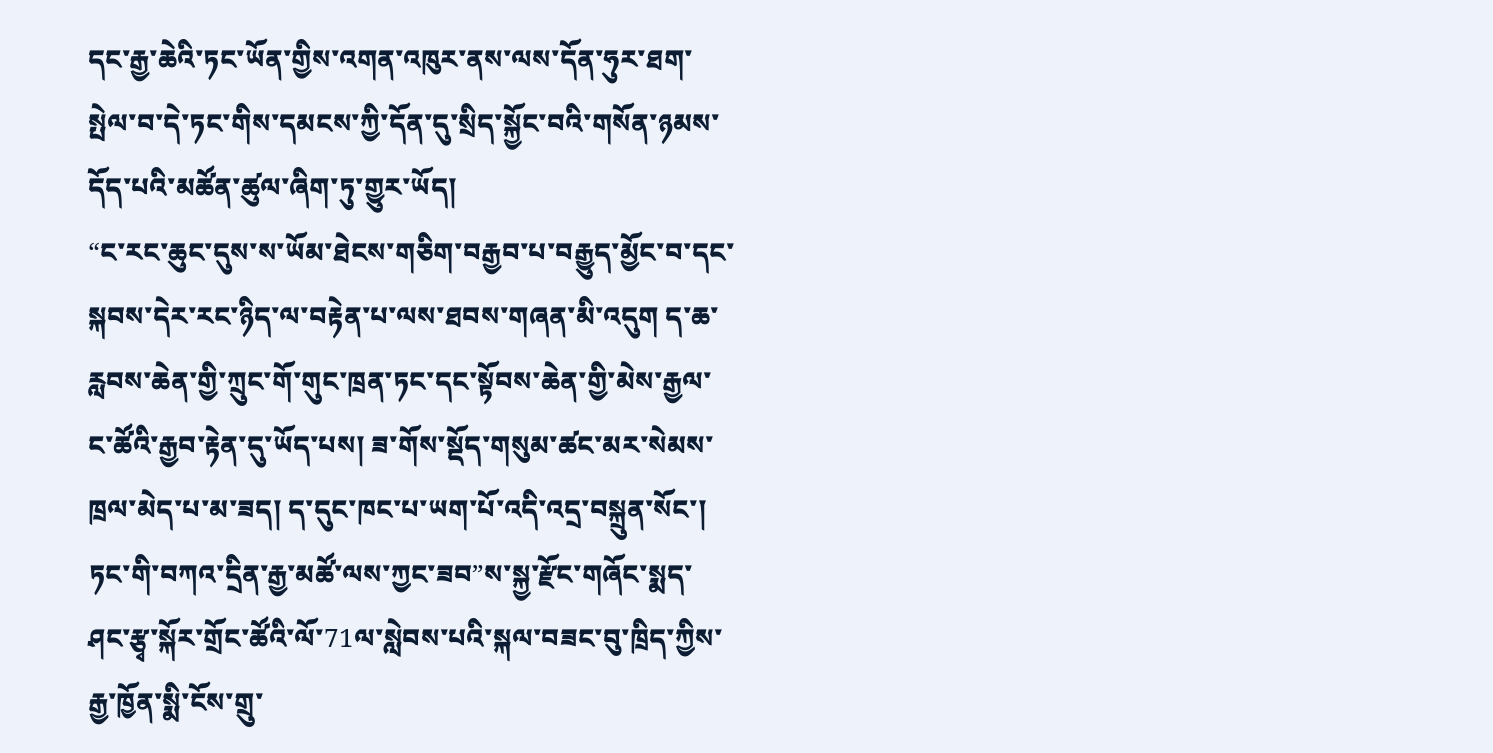དང་རྒྱ་ཆེའི་ཏང་ཡོན་གྱིས་འགན་འཁུར་ནས་ལས་དོན་ཧུར་ཐག་སྤེལ་བ་དེ་ཏང་གིས་དམངས་ཀྱི་དོན་དུ་སྲིད་སྐྱོང་བའི་གསོན་ཉམས་དོད་པའི་མཚོན་ཚུལ་ཞིག་ཏུ་གྱུར་ཡོད།
“ང་རང་ཆུང་དུས་ས་ཡོམ་ཐེངས་གཅིག་བརྒྱབ་པ་བརྒྱུད་མྱོང་བ་དང་སྐབས་དེར་རང་ཉིད་ལ་བརྟེན་པ་ལས་ཐབས་གཞན་མི་འདུག ད་ཆ་རླབས་ཆེན་གྱི་ཀྲུང་གོ་གུང་ཁྲན་ཏང་དང་སྟོབས་ཆེན་གྱི་མེས་རྒྱལ་ང་ཚོའི་རྒྱབ་རྟེན་དུ་ཡོད་པས། ཟ་གོས་སྡོད་གསུམ་ཚང་མར་སེམས་ཁྲལ་མེད་པ་མ་ཟད། ད་དུང་ཁང་པ་ཡག་པོ་འདི་འདྲ་བསྐྲུན་སོང་། ཏང་གི་བཀའ་དྲིན་རྒྱ་མཚོ་ལས་ཀྱང་ཟབ”ས་སྐྱ་རྫོང་གཞོང་སྨད་ཤང་རྩྭ་སྐོར་གྲོང་ཚོའི་ལོ་71ལ་སླེབས་པའི་སྐལ་བཟང་བུ་ཁྲིད་ཀྱིས་རྒྱ་ཁྱོན་སྨི་ངོས་གྲུ་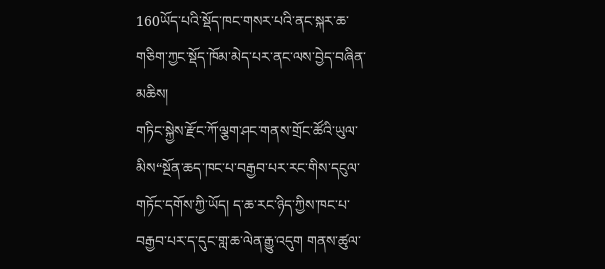160ཡོད་པའི་སྡོད་ཁང་གསར་པའི་ནང་སྐར་ཆ་གཅིག་ཀྱང་སྡོད་ཁོམ་མེད་པར་ནང་ལས་བྱེད་བཞིན་མཆིས།
གཏིང་སྐྱེས་རྫོང་ཀོ་ལྕག་ཤང་གནས་གྲོང་ཚོའི་ཡུལ་མིས“སྔོན་ཆད་ཁང་པ་བརྒྱབ་པར་རང་གིས་དངུལ་གཏོང་དགོས་ཀྱི་ཡོད། ད་ཆ་རང་ཉིད་ཀྱིས་ཁང་པ་བརྒྱབ་པར་ད་དུང་གླ་ཆ་ལེན་རྒྱུ་འདུག གནས་ཚུལ་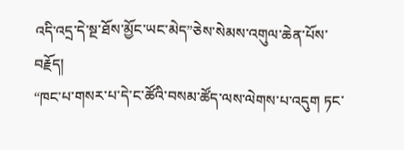འདི་འདྲ་དེ་སྔ་ཐོས་མྱོང་ཡང་མེད”ཅེས་སེམས་འགུལ་ཆེན་པོས་བརྗོད།
“ཁང་པ་གསར་པ་དེ་ང་ཚོའི་བསམ་ཚོད་ལས་ལེགས་པ་འདུག ཏང་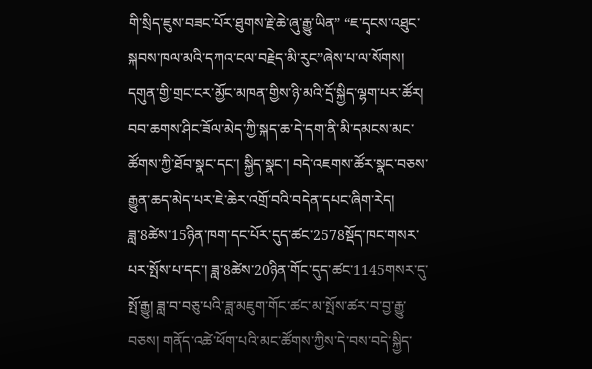གི་སྲིད་ཇུས་བཟང་པོར་ཐུགས་རྗེ་ཆེ་ཞུ་རྒྱུ་ཡིན” “ཇ་དྭངས་འཐུང་སྐབས་ཁལ་མའི་དཀའ་ངལ་བརྗེད་མི་རུང”ཞེས་པ་ལ་སོགས། དགུན་གྱི་གྲང་ངར་མྱོང་མཁན་གྱིས་ཉི་མའི་དྲོ་སྐྱིད་ལྷག་པར་ཚོར། བབ་ཆགས་ཤིང་ཟོལ་མེད་ཀྱི་སྐད་ཆ་དེ་དག་ནི་མི་དམངས་མང་ཚོགས་ཀྱི་ཐོབ་སྣང་དང་། སྐྱིད་སྣང་། བདེ་འཇགས་ཚོར་སྣང་བཅས་རྒྱུན་ཆད་མེད་པར་ཇེ་ཆེར་འགྲོ་བའི་བདེན་དཔང་ཞིག་རེད།
ཟླ་8ཚེས་15ཉིན་ཁག་དང་པོར་དུད་ཚང་2578སྡོད་ཁང་གསར་པར་སྤོས་པ་དང་། ཟླ་8ཚེས་20ཉིན་གོང་དུད་ཚང་1145གསར་དུ་སྤོ་རྒྱུ། ཟླ་བ་བཅུ་པའི་ཟླ་མཇུག་གོང་ཚང་མ་སྤོས་ཚར་བ་བྱ་རྒྱུ་བཅས། གནོད་འཚེ་ཕོག་པའི་མང་ཚོགས་ཀྱིས་དེ་བས་བདེ་སྐྱིད་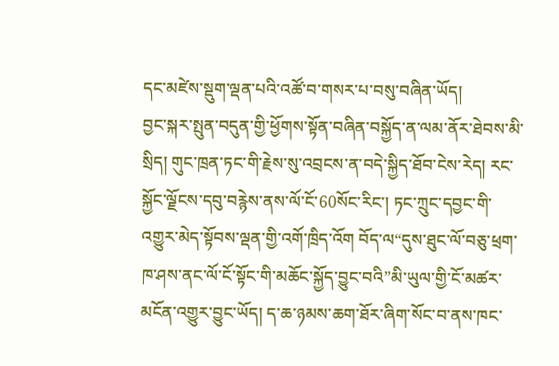དང་མཛེས་སྡུག་ལྡན་པའི་འཚོ་བ་གསར་པ་བསུ་བཞིན་ཡོད།
བྱང་སྐར་སྤུན་བདུན་གྱི་ཕྱོགས་སྟོན་བཞིན་བསྐྱོད་ན་ལམ་ནོར་ཐེབས་མི་སྲིད། གུང་ཁྲན་ཏང་གི་རྗེས་སུ་འབྲངས་ན་བདེ་སྐྱིད་ཐོབ་ངེས་རེད། རང་སྐྱོང་ལྗོངས་དབུ་བརྙེས་ནས་ལོ་ངོ་60སོང་རིང་། ཏང་ཀྲུང་དབྱང་གི་འགྱུར་མེད་སྟོབས་ལྡན་གྱི་འགོ་ཁྲིད་འོག བོད་ལ“དུས་ཐུང་ལོ་བཅུ་ཕྲག་ཁ་ཤས་ནང་ལོ་ངོ་སྟོང་གི་མཆོང་སྐྱོད་བྱུང་བའི”མི་ཡུལ་གྱི་ངོ་མཚར་མངོན་འགྱུར་བྱུང་ཡོད། ད་ཆ་ཉམས་ཆག་ཐོར་ཞིག་སོང་བ་ནས་ཁང་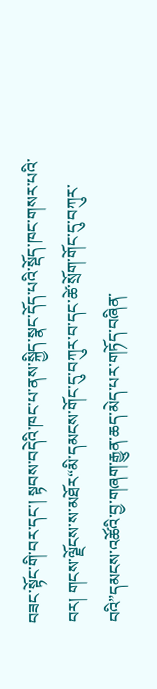བཟང་སྟོང་གི་བར་དང་། སྟབས་བདེའི་ཁང་པ་ནས་སྐྱིད་སྣང་དོད་པའི་སྡོད་ཁང་གསར་པའི་བར། གངས་ལྗོངས་ས་མཐོར“མི་དམངས་གོང་དུ་བཀུར་བ་དང་ཚེ་སྲོག་གོང་དུ་བཀུར་བའི”དམངས་འཚོའི་བྱ་གཞག་རྒྱུན་ཆད་མེད་པར་གཏོད་བཞིན་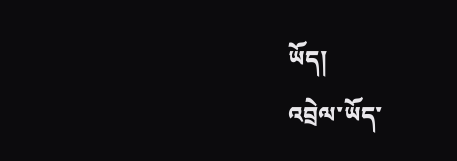ཡོད།
འབྲེལ་ཡོད་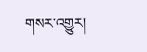གསར་འགྱུར།